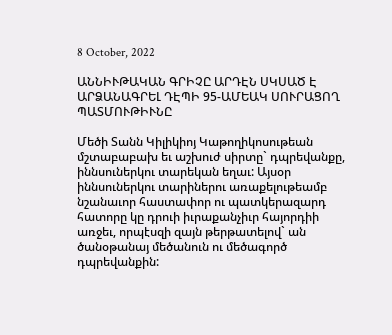8 October, 2022

ԱՆՆԻՒԹԱԿԱՆ ԳՐԻՉԸ ԱՐԴԷՆ ՍԿՍԱԾ Է ԱՐՁԱՆԱԳՐԵԼ ԴԷՊԻ 95-ԱՄԵԱԿ ՍՈՒՐԱՑՈՂ ՊԱՏՄՈՒԹԻՒՆԸ

Մեծի Տանն Կիլիկիոյ Կաթողիկոսութեան մշտաբաբախ եւ աշխուժ սիրտը` դպրեվանքը, իննսուներկու տարեկան եղաւ: Այսօր իննսուներկու տարիներու առաքելութեամբ նշանաւոր հաստափոր ու պատկերազարդ հատորը կը դրուի իւրաքանչիւր հայորդիի առջեւ, որպէսզի զայն թերթատելով` ան ծանօթանայ մեծանուն ու մեծագործ դպրեվանքին: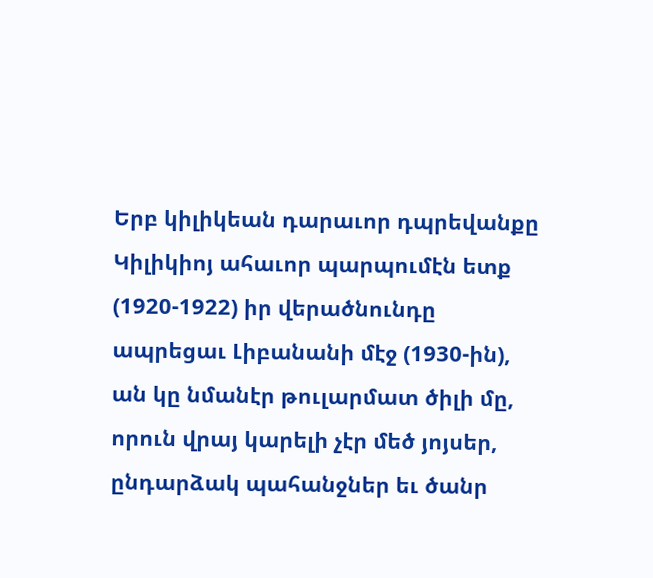Երբ կիլիկեան դարաւոր դպրեվանքը Կիլիկիոյ ահաւոր պարպումէն ետք (1920-1922) իր վերածնունդը ապրեցաւ Լիբանանի մէջ (1930-ին), ան կը նմանէր թուլարմատ ծիլի մը, որուն վրայ կարելի չէր մեծ յոյսեր, ընդարձակ պահանջներ եւ ծանր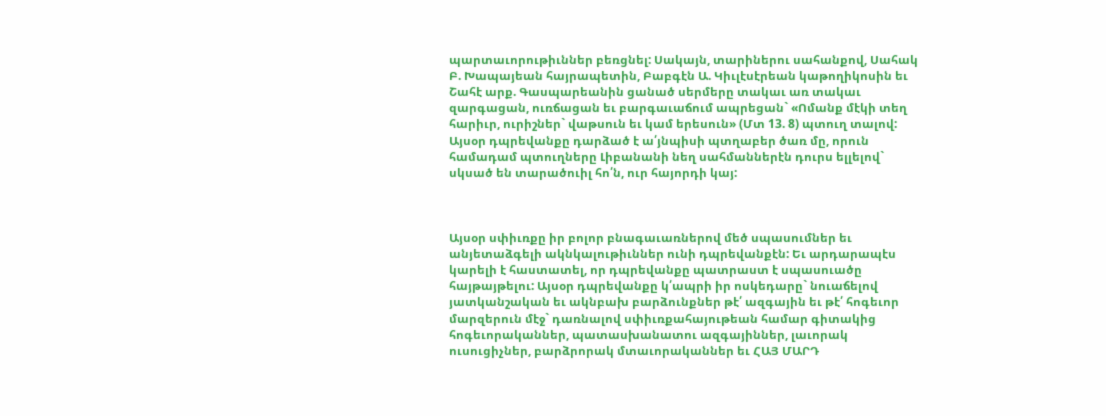պարտաւորութիւններ բեռցնել: Սակայն, տարիներու սահանքով, Սահակ Բ. Խապայեան հայրապետին, Բաբգէն Ա. Կիւլէսէրեան կաթողիկոսին եւ Շահէ արք. Գասպարեանին ցանած սերմերը տակաւ առ տակաւ զարգացան, ուռճացան եւ բարգաւաճում ապրեցան` «Ոմանք մէկի տեղ հարիւր, ուրիշներ` վաթսուն եւ կամ երեսուն» (Մտ 13. 8) պտուղ տալով: Այսօր դպրեվանքը դարձած է ա՛յնպիսի պտղաբեր ծառ մը, որուն համադամ պտուղները Լիբանանի նեղ սահմաններէն դուրս ելլելով` սկսած են տարածուիլ հո՛ն, ուր հայորդի կայ:



Այսօր սփիւռքը իր բոլոր բնագաւառներով մեծ սպասումներ եւ անյետաձգելի ակնկալութիւններ ունի դպրեվանքէն: Եւ արդարապէս կարելի է հաստատել, որ դպրեվանքը պատրաստ է սպասուածը հայթայթելու: Այսօր դպրեվանքը կ՛ապրի իր ոսկեդարը` նուաճելով յատկանշական եւ ակնբախ բարձունքներ թէ՛ ազգային եւ թէ՛ հոգեւոր մարզերուն մէջ` դառնալով սփիւռքահայութեան համար գիտակից հոգեւորականներ, պատասխանատու ազգայիններ, լաւորակ ուսուցիչներ, բարձրորակ մտաւորականներ եւ ՀԱՅ ՄԱՐԴ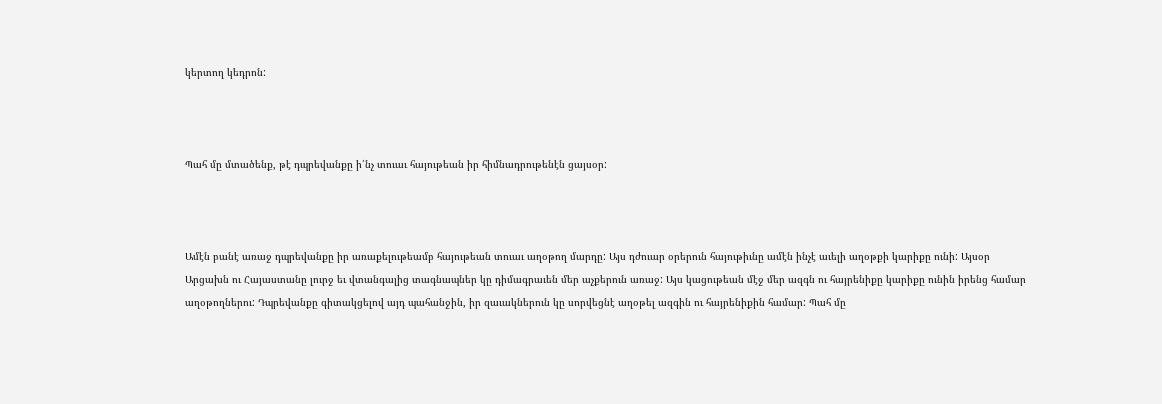կերտող կեդրոն:



Պահ մը մտածենք, թէ դպրեվանքը ի՛նչ տուաւ հայութեան իր հիմնադրութենէն ցայսօր:



Ամէն բանէ առաջ դպրեվանքը իր առաքելութեամբ հայութեան տուաւ աղօթող մարդը: Այս դժուար օրերուն հայութիւնը ամէն ինչէ աւելի աղօթքի կարիքը ունի: Այսօր Արցախն ու Հայաստանը լուրջ եւ վտանգալից տագնապներ կը դիմագրաւեն մեր աչքերուն առաջ: Այս կացութեան մէջ մեր ազգն ու հայրենիքը կարիքը ունին իրենց համար աղօթողներու: Դպրեվանքը գիտակցելով այդ պահանջին, իր զաւակներուն կը սորվեցնէ աղօթել ազգին ու հայրենիքին համար: Պահ մը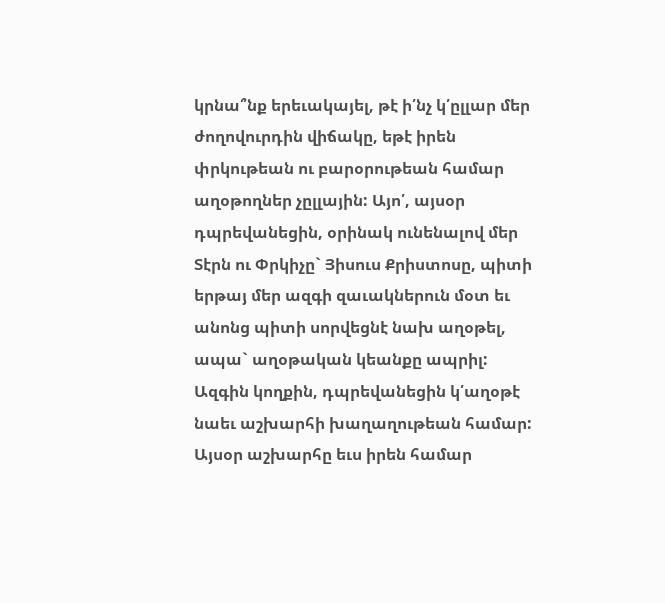կրնա՞նք երեւակայել, թէ ի՛նչ կ՛ըլլար մեր ժողովուրդին վիճակը, եթէ իրեն փրկութեան ու բարօրութեան համար աղօթողներ չըլլային: Այո՛, այսօր դպրեվանեցին, օրինակ ունենալով մեր Տէրն ու Փրկիչը` Յիսուս Քրիստոսը, պիտի երթայ մեր ազգի զաւակներուն մօտ եւ անոնց պիտի սորվեցնէ նախ աղօթել, ապա` աղօթական կեանքը ապրիլ: Ազգին կողքին, դպրեվանեցին կ՛աղօթէ նաեւ աշխարհի խաղաղութեան համար: Այսօր աշխարհը եւս իրեն համար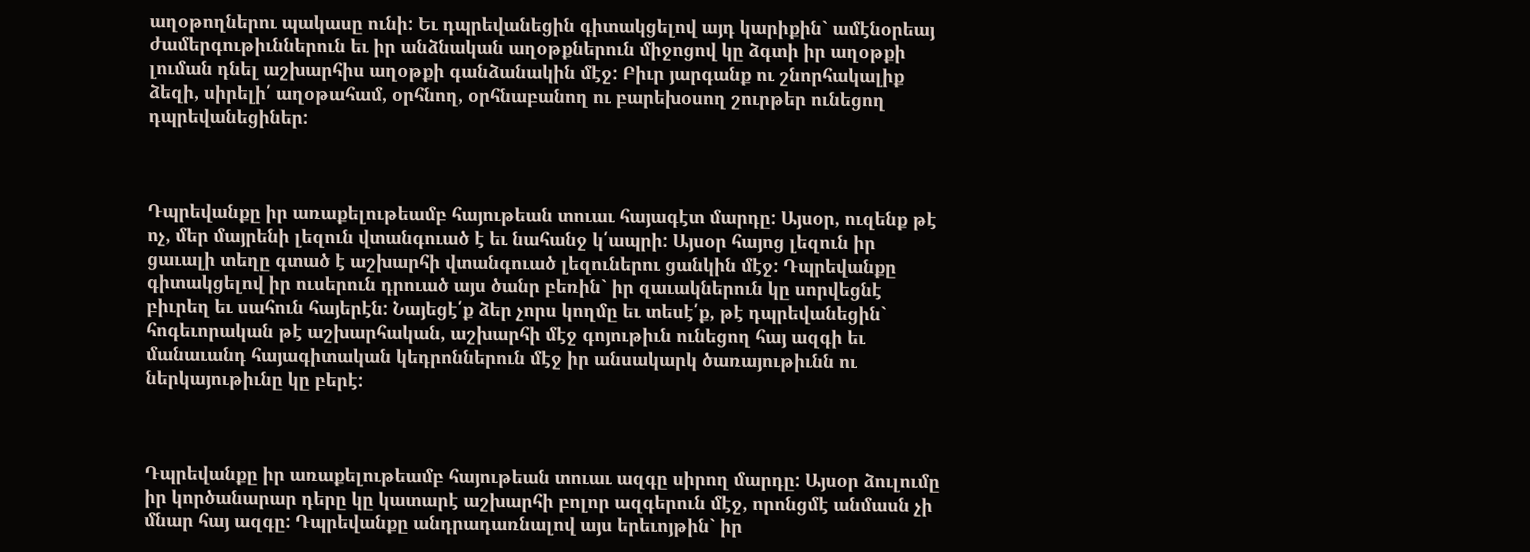աղօթողներու պակասը ունի: Եւ դպրեվանեցին գիտակցելով այդ կարիքին` ամէնօրեայ ժամերգութիւններուն եւ իր անձնական աղօթքներուն միջոցով կը ձգտի իր աղօթքի լուման դնել աշխարհիս աղօթքի գանձանակին մէջ: Բիւր յարգանք ու շնորհակալիք ձեզի, սիրելի՛ աղօթահամ, օրհնող, օրհնաբանող ու բարեխօսող շուրթեր ունեցող դպրեվանեցիներ:



Դպրեվանքը իր առաքելութեամբ հայութեան տուաւ հայագէտ մարդը: Այսօր, ուզենք թէ ոչ, մեր մայրենի լեզուն վտանգուած է եւ նահանջ կ՛ապրի: Այսօր հայոց լեզուն իր ցաւալի տեղը գտած է աշխարհի վտանգուած լեզուներու ցանկին մէջ: Դպրեվանքը գիտակցելով իր ուսերուն դրուած այս ծանր բեռին` իր զաւակներուն կը սորվեցնէ բիւրեղ եւ սահուն հայերէն: Նայեցէ՛ք ձեր չորս կողմը եւ տեսէ՛ք, թէ դպրեվանեցին` հոգեւորական թէ աշխարհական, աշխարհի մէջ գոյութիւն ունեցող հայ ազգի եւ մանաւանդ հայագիտական կեդրոններուն մէջ իր անսակարկ ծառայութիւնն ու ներկայութիւնը կը բերէ:



Դպրեվանքը իր առաքելութեամբ հայութեան տուաւ ազգը սիրող մարդը: Այսօր ձուլումը իր կործանարար դերը կը կատարէ աշխարհի բոլոր ազգերուն մէջ, որոնցմէ անմասն չի մնար հայ ազգը: Դպրեվանքը անդրադառնալով այս երեւոյթին` իր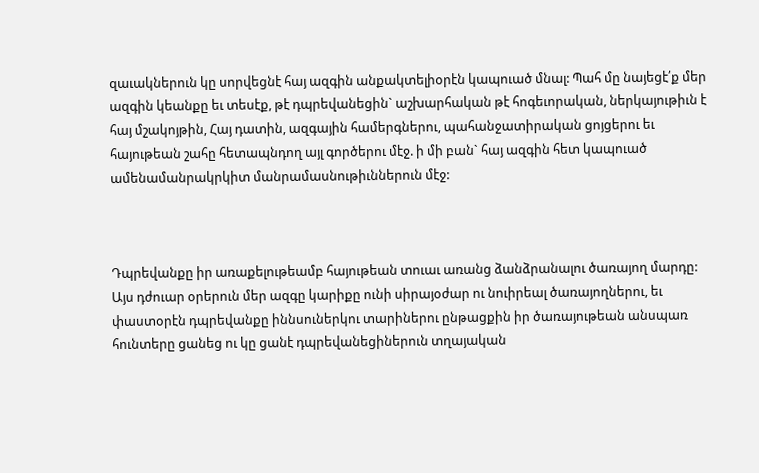զաւակներուն կը սորվեցնէ հայ ազգին անքակտելիօրէն կապուած մնալ: Պահ մը նայեցէ՛ք մեր ազգին կեանքը եւ տեսէք, թէ դպրեվանեցին` աշխարհական թէ հոգեւորական, ներկայութիւն է հայ մշակոյթին, Հայ դատին, ազգային համերգներու, պահանջատիրական ցոյցերու եւ հայութեան շահը հետապնդող այլ գործերու մէջ. ի մի բան` հայ ազգին հետ կապուած ամենամանրակրկիտ մանրամասնութիւններուն մէջ:



Դպրեվանքը իր առաքելութեամբ հայութեան տուաւ առանց ձանձրանալու ծառայող մարդը: Այս դժուար օրերուն մեր ազգը կարիքը ունի սիրայօժար ու նուիրեալ ծառայողներու, եւ փաստօրէն դպրեվանքը իննսուներկու տարիներու ընթացքին իր ծառայութեան անսպառ հունտերը ցանեց ու կը ցանէ դպրեվանեցիներուն տղայական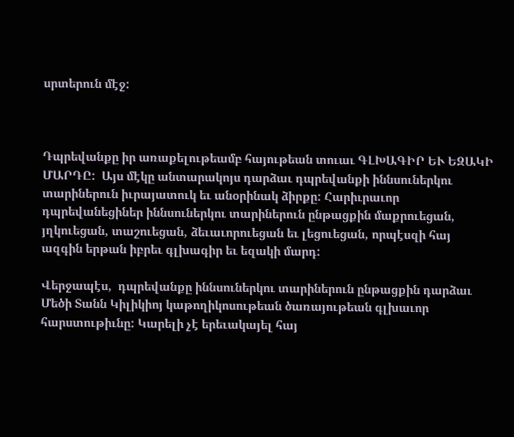սրտերուն մէջ:



Դպրեվանքը իր առաքելութեամբ հայութեան տուաւ ԳԼԽԱԳԻՐ ԵՒ ԵԶԱԿԻ ՄԱՐԴԸ:  Այս մէկը անտարակոյս դարձաւ դպրեվանքի իննսուներկու տարիներուն իւրայատուկ եւ անօրինակ ձիրքը: Հարիւրաւոր դպրեվանեցիներ իննսուներկու տարիներուն ընթացքին մաքրուեցան, յղկուեցան, տաշուեցան, ձեւաւորուեցան եւ լեցուեցան, որպէսզի հայ ազգին երթան իբրեւ գլխագիր եւ եզակի մարդ:

Վերջապէս,  դպրեվանքը իննսուներկու տարիներուն ընթացքին դարձաւ Մեծի Տանն Կիլիկիոյ կաթողիկոսութեան ծառայութեան գլխաւոր հարստութիւնը: Կարելի չէ երեւակայել հայ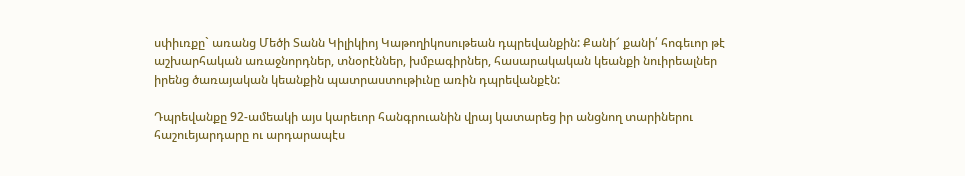սփիւռքը` առանց Մեծի Տանն Կիլիկիոյ Կաթողիկոսութեան դպրեվանքին: Քանի՜ քանի՛ հոգեւոր թէ աշխարհական առաջնորդներ, տնօրէններ, խմբագիրներ, հասարակական կեանքի նուիրեալներ իրենց ծառայական կեանքին պատրաստութիւնը առին դպրեվանքէն:

Դպրեվանքը 92-ամեակի այս կարեւոր հանգրուանին վրայ կատարեց իր անցնող տարիներու հաշուեյարդարը ու արդարապէս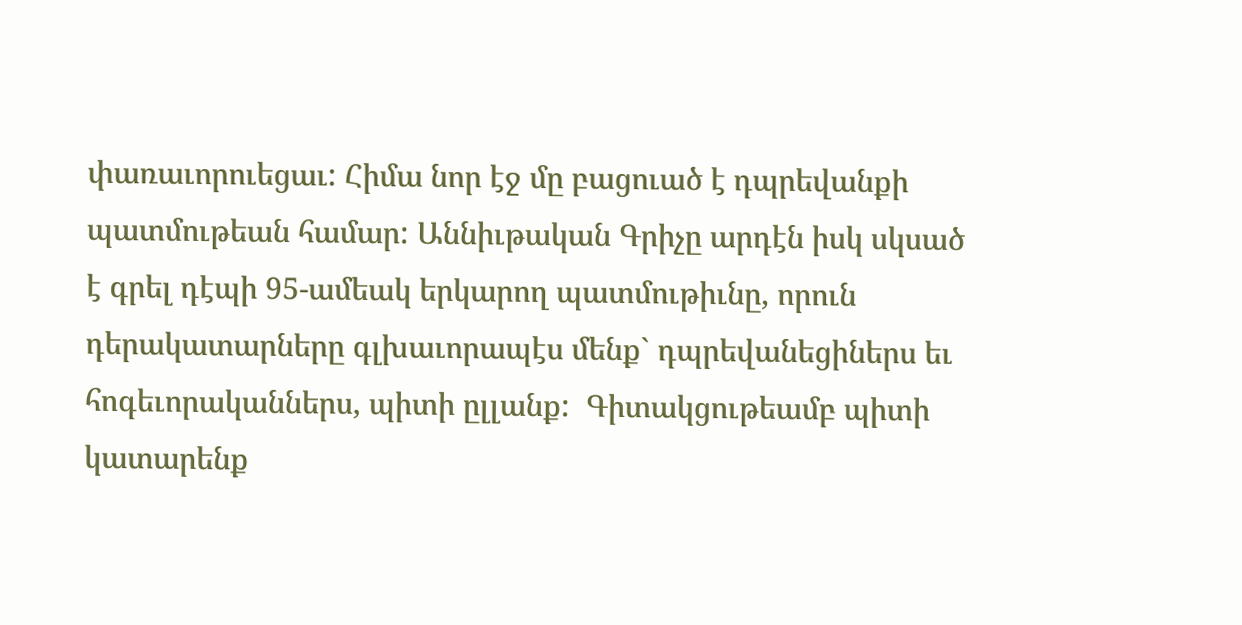փառաւորուեցաւ: Հիմա նոր էջ մը բացուած է դպրեվանքի պատմութեան համար: Աննիւթական Գրիչը արդէն իսկ սկսած է գրել դէպի 95-ամեակ երկարող պատմութիւնը, որուն դերակատարները գլխաւորապէս մենք` դպրեվանեցիներս եւ հոգեւորականներս, պիտի ըլլանք:  Գիտակցութեամբ պիտի կատարենք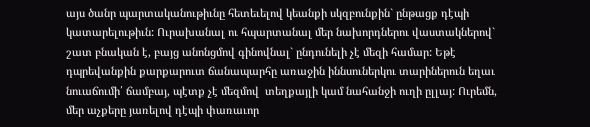այս ծանր պարտականութիւնը հետեւելով կեանքի սկզբունքին` ընթացք դէպի կատարելութիւն: Ուրախանալ ու հպարտանալ մեր նախորդներու վաստակներով` շատ բնական է, բայց անոնցմով գինովնալ` ընդունելի չէ մեզի համար: Եթէ դպրեվանքին քարքարուտ ճանապարհը առաջին իննսուներկու տարիներուն եղաւ նուաճումի՛ ճամբայ, պէտք չէ մեզմով  տեղքայլի կամ նահանջի ուղի ըլլայ: Ուրեմն, մեր աչքերը յառելով դէպի փառաւոր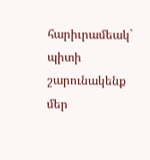հարիւրամեակ` պիտի շարունակենք մեր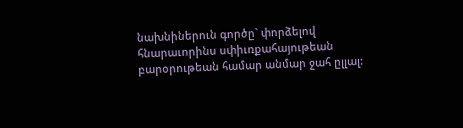նախնիներուն գործը` փորձելով  հնարաւորինս սփիւռքահայութեան բարօրութեան համար անմար ջահ ըլլալ: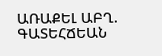ԱՌԱՔԵԼ ԱԲՂ. ԳԱՏԵՀՃԵԱՆ